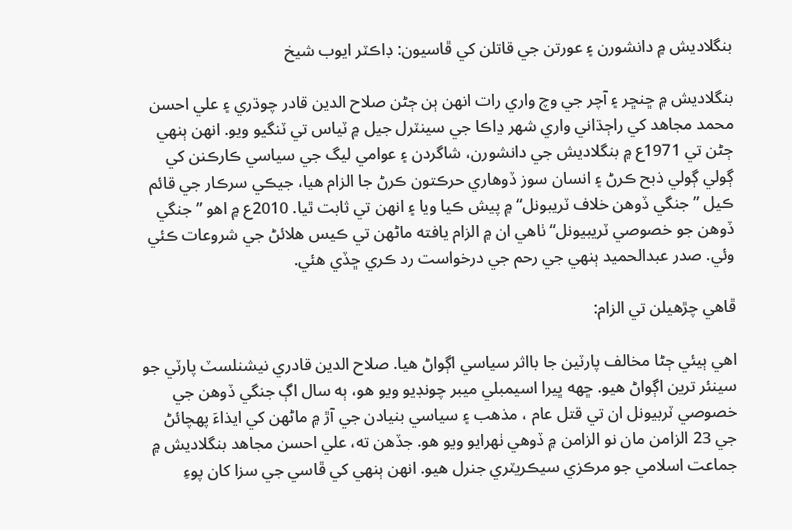بنگلاديش ۾ دانشورن ۽ عورتن جي قاتلن کي ڦاسيون: ڊاڪٽر ايوب شيخ

بنگلاديش ۾ ڇنڇر ۽ آچر جي وچ واري رات انهن ٻن ڄڻن صلاح الدين قادر چوڌري ۽ علي احسن محمد مجاهد کي راڄڌاني واري شهر ڍاڪا جي سينٽرل جيل ۾ ٽياس تي ٽنگيو ويو. انهن ٻنهي ڄڻن تي 1971ع ۾ بنگلاديش جي دانشورن، شاگردن ۽ عوامي ليگ جي سياسي ڪارڪنن کي ڳولي ڳولي ذبح ڪرڻ ۽ انسان سوز ڏوهاري حرڪتون ڪرڻ جا الزام هيا، جيڪي سرڪار جي قائم ڪيل ” جنگي ڏوهن خلاف ٽريبونل“ ۾ پيش ڪيا ويا ۽ انهن تي ثابت ٿيا. 2010ع ۾ اهو ”جنگي ڏوهن جو خصوصي ٽريبيونل“ ٺاهي ان ۾ الزام يافته ماڻهن تي ڪيس هلائڻ جي شروعات ڪئي وئي. صدر عبدالحميد ٻنهي جي رحم جي درخواست رد ڪري ڇڏي هئي.

ڦاهي چڙهيلن تي الزام:

اهي ٻيئي ڄڻا مخالف پارٽين جا بااثر سياسي اڳواڻ هيا. صلاح الدين قادري نيشنلسٽ پارٽي جو سينئر ترين اڳواڻ هيو. ڇهه ڀيرا اسيمبلي ميبر چونڊيو ويو هو، ٻه سال اڳ جنگي ڏوهن جي خصوصي ٽربيونل ان تي قتل عام ، مذهب ۽ سياسي بنيادن جي آڙ ۾ ماڻهن کي ايذاءَ پهچائڻ جي 23 الزامن مان نو الزامن ۾ ڏوهي ٺهرايو ويو هو. جڏهن ته، علي احسن مجاهد بنگلاديش ۾ جماعت اسلامي جو مرڪزي سيڪريٽري جنرل هيو. انهن ٻنهي کي ڦاسي جي سزا کان پوءِ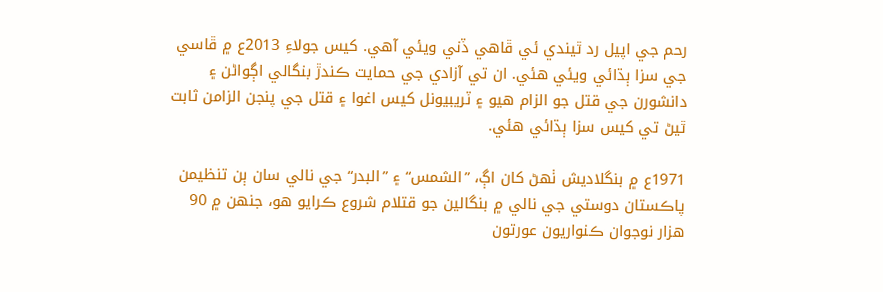رحم جي اپيل رد ٿيندي ئي ڦاهي ڏني ويئي آهي. کيس جولاءِ 2013ع ۾ ڦاسي جي سزا ٻڌائي ويئي هئي. ان تي آزادي جي حمايت ڪندڙ بنگالي اڳواڻن ۽ دانشورن جي قتل جو الزام هيو ۽ ٽريبيونل کيس اغوا ۽ قتل جي پنجن الزامن ثابت ٿيڻ تي کيس سزا ٻڌائي هئي.

1971ع ۾ بنگلاديش ٺهڻ کان اڳ، ”الشمس“ ۽ ”البدر“ جي نالي سان ٻن تنظيمن پاڪستان دوستي جي نالي ۾ بنگالين جو قتلام شروع ڪرايو هو، جنهن ۾ 90 هزار نوجوان ڪنواريون عورتون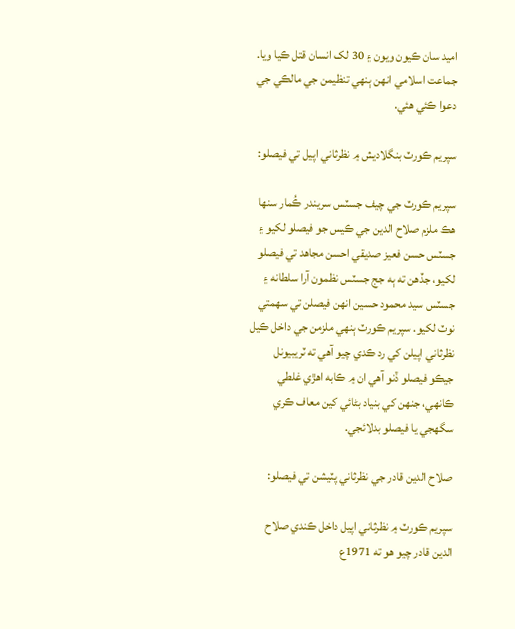اميد سان ڪيون ويون ۽ 30 لک انسان قتل ڪيا ويا. جماعت اسلامي انهن ٻنهي تنظيمن جي مالڪي جي دعوا ڪئي هئي.

سپريم ڪورٽ بنگلاديش ۾ نظرثاني اپيل تي فيصلو:

سپريم ڪورٽ جي چيف جسٽس سريندر ڪُمار سنها هڪ ملزم صلاح الدين جي ڪيس جو فيصلو لکيو ۽ جسٽس حسن فعيز صديقي احسن مجاهد تي فيصلو لکيو، جڏهن ته ٻه جج جسٽس نظمون آرا سلطانه ۽ جسٽس سيد محمود حسين انهن فيصلن تي سهمتي نوٽ لکيو. سپريم ڪورٽ ٻنهي ملزمن جي داخل ڪيل نظرثاني اپيلن کي رد ڪدي چيو آهي ته ٽريبيونل جيڪو فيصلو ڏنو آهي ان ۾ ڪابه اهڙي غلطي ڪانهي، جنهن کي بنياد بڻائي کين معاف ڪري سگهجي يا فيصلو بدلائجي.

صلاح الدين قادر جي نظرثاني پٽيشن تي فيصلو:

سپريم ڪورٽ ۾ نظرثاني اپيل داخل ڪندي صلاح الدين قادر چيو هو ته 1971ع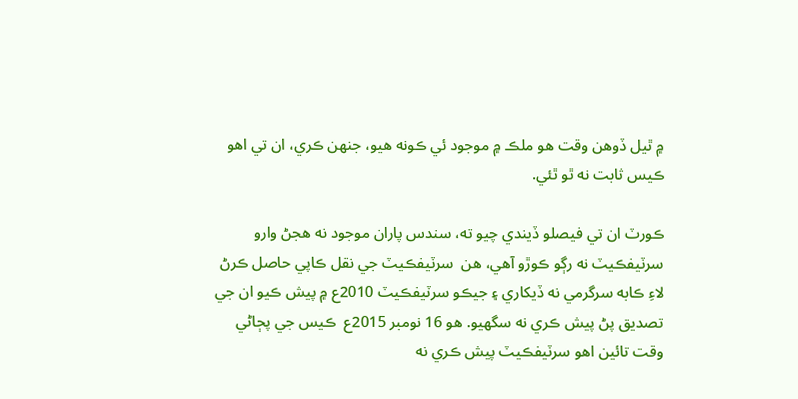۾ ٿيل ڏوهن وقت هو ملڪ ۾ موجود ئي ڪونه هيو، جنهن ڪري، ان تي اهو ڪيس ثابت نه ٿو ٿئي.

ڪورٽ ان تي فيصلو ڏيندي چيو ته، سندس پاران موجود نه هجڻ وارو سرٽيفڪيٽ نه رڳو ڪوڙو آهي، هن  سرٽيفڪيٽ جي نقل ڪاپي حاصل ڪرڻ لاءِ ڪابه سرگرمي نه ڏيکاري ۽ جيڪو سرٽيفڪيٽ 2010ع ۾ پيش ڪيو ان جي تصديق پڻ پيش ڪري نه سگهيو. هو 16 نومبر 2015ع  ڪيس جي پڄاڻي وقت تائين اهو سرٽيفڪيٽ پيش ڪري نه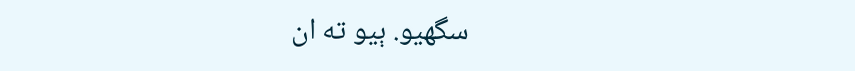سگهيو. ٻيو ته ان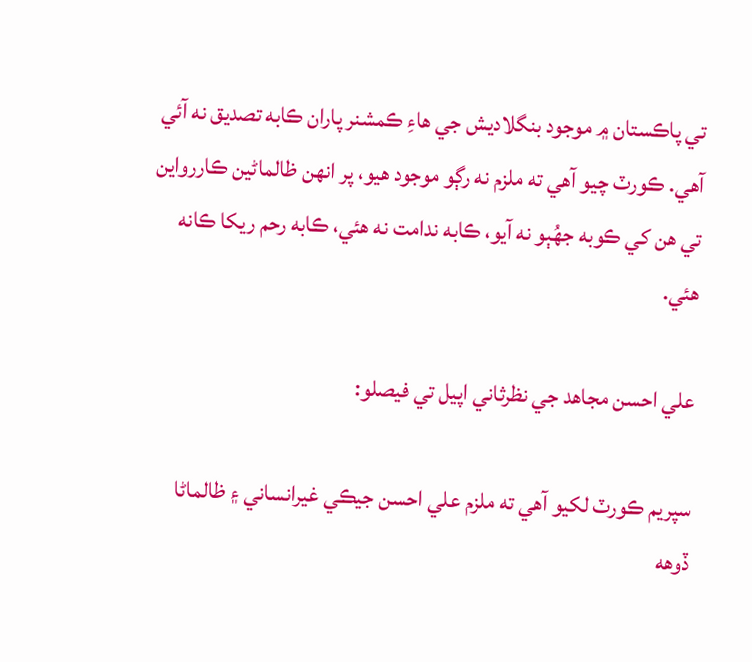تي پاڪستان ۾ موجود بنگلاديش جي هاءِ ڪمشنر پاران ڪابه تصديق نه آئي آهي. ڪورٽ چيو آهي ته ملزم نه رڳو موجود هيو، پر انهن ظالماڻين ڪاررواين تي هن کي ڪوبه جهُٻو نه آيو، ڪابه ندامت نه هئي، ڪابه رحم ريکا ڪانه هئي.

علي احسن مجاهد جي نظرثاني اپيل تي فيصلو:

سپريم ڪورٽ لکيو آهي ته ملزم علي احسن جيڪي غيرانساني ۽ ظالماڻا ڏوهه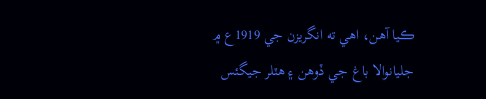ڪيا آهن، اهي ته انگريزن جي 1919ع ۾ جليانوالا باغ جي ڏوهن ۽ هٽلر جيگئس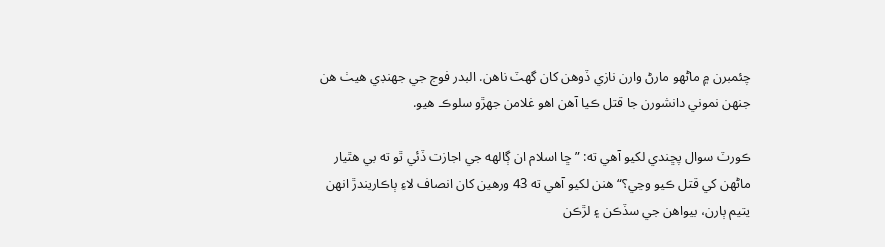چئمبرن ۾ ماڻهو مارڻ وارن نازي ڏوهن کان گهٽ ناهن. البدر فوج جي جهنڊي هيٺ هن جنهن نموني دانشورن جا قتل ڪيا آهن اهو غلامن جهڙو سلوڪ هيو.

ڪورٽ سوال پڇندي لکيو آهي ته: ” ڇا اسلام ان ڳالهه جي اجازت ڏئي ٿو ته بي هٿيار ماڻهن کي قتل ڪيو وڃي؟“ هنن لکيو آهي ته 43 ورهين کان انصاف لاءِ ٻاڪاريندڙ انهن يتيم ٻارن، بيواهن جي سڏڪن ۽ لڙڪن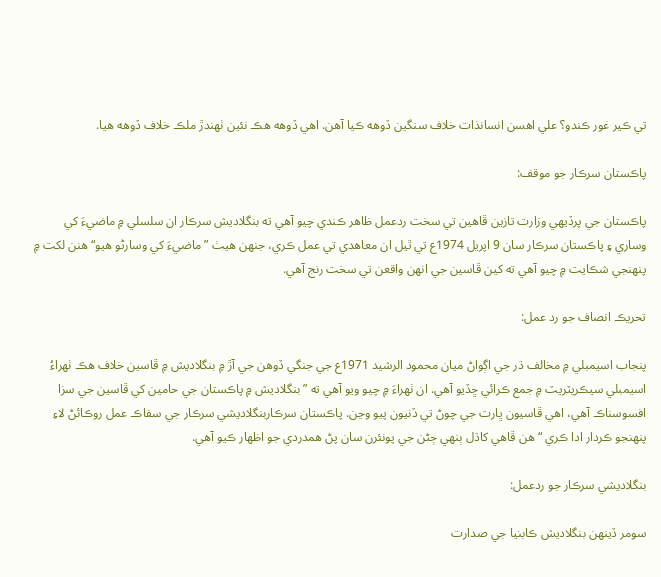تي ڪير غور ڪندو؟ علي اهسن انسانذات خلاف سنگين ڏوهه ڪيا آهن. اهي ڏوهه هڪ نئين ٺهندڙ ملڪ خلاف ڏوهه هيا.

پاڪستان سرڪار جو موقف:

پاڪستان جي پرڏيهي وزارت تازين ڦاهين تي سخت ردعمل ظاهر ڪندي چيو آهي ته بنگلاديش سرڪار ان سلسلي ۾ ماضيءَ کي وساري ۽ پاڪستان سرڪار سان 9 اپريل 1974ع تي ٿيل ان معاهدي تي عمل ڪري، جنهن هيٺ ”ماضيءَ کي وسارڻو هيو“ هنن لکت ۾ پنهنجي شڪايت ۾ چيو آهي ته کين ڦاسين جي انهن واقعن تي سخت رنج آهي.

تحريڪ انصاف جو رد عمل:

پنجاب اسيمبلي ۾ مخالف ڌر جي اڳواڻ ميان محمود الرشيد 1971ع جي جنگي ڏوهن جي آڙ ۾ بنگلاديش ۾ ڦاسين خلاف هڪ ٺهراءُ اسيمبلي سيڪريٽريٽ ۾ جمع ڪرائي ڇڏيو آهي. ان ٺهراءَ ۾ چيو ويو آهي ته ”بنگلاديش ۾ پاڪستان جي حامين کي ڦاسين جي سزا افسوسناڪ آهي، اهي ڦاسيون ڀارت جي چوڻ تي ڏنيون پيو وڃن. پاڪستان سرڪاربنگلاديشي سرڪار جي سفاڪ عمل روڪائڻ لاءِ پنهنجو ڪردار ادا ڪري “ هن ڦاهي کاڌل ٻنهي ڄڻن جي پونئرن سان پڻ همدردي جو اظهار ڪيو آهي.

بنگلاديشي سرڪار جو ردعمل:

سومر ڏينهن بنگلاديش ڪابنيا جي صدارت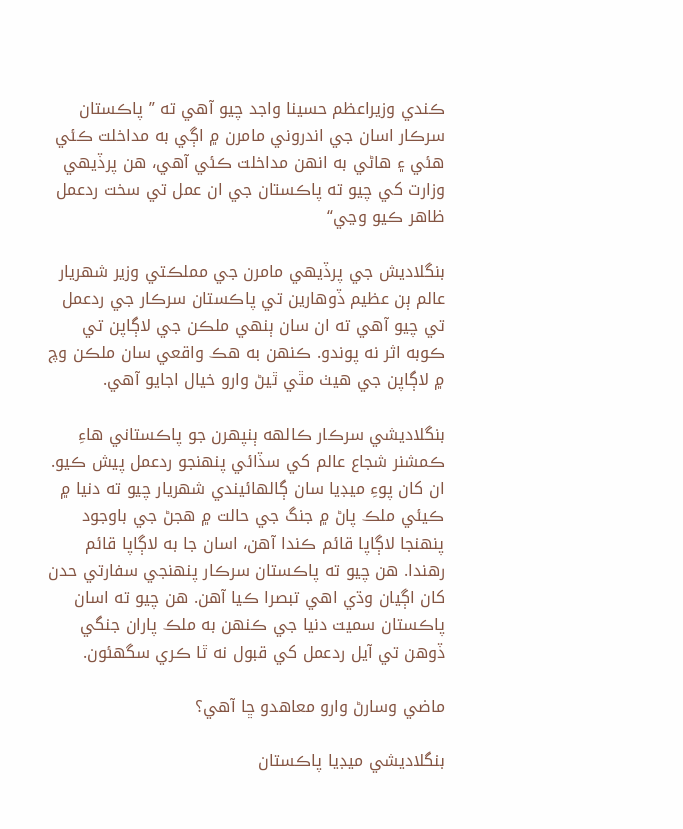ڪندي وزيراعظم حسينا واجد چيو آهي ته ” پاڪستان سرڪار اسان جي اندروني مامرن ۾ اڳي به مداخلت ڪئي هئي ۽ هاڻي به انهن مداخلت ڪئي آهي، هن پرڏيهي وزارت کي چيو ته پاڪستان جي ان عمل تي سخت ردعمل ظاهر ڪيو وڃي“

بنگلاديش جي پرڏيهي مامرن جي مملڪتي وزير شهريار عالم ٻن عظيم ڏوهارين تي پاڪستان سرڪار جي ردعمل تي چيو آهي ته ان سان ٻنهي ملڪن جي لاڳاپن تي ڪوبه اثر نه پوندو. ڪنهن به هڪ واقعي سان ملڪن وچ ۾ لاڳاپن جي هيٺ مٿي ٿيڻ وارو خيال اجايو آهي.

بنگلاديشي سرڪار ڪالهه ٻنپهرن جو پاڪستاني هاءِ ڪمشنر شجاع عالم کي سڏائي پنهنجو ردعمل پيش ڪيو. ان کان پوءِ ميڊيا سان ڳالهائيندي شهريار چيو ته دنيا ۾ ڪيئي ملڪ پاڻ ۾ جنگ جي حالت ۾ هجڻ جي باوجود پنهنجا لاڳاپا قائم ڪندا آهن، اسان جا به لاڳاپا قائم رهندا. هن چيو ته پاڪستان سرڪار پنهنجي سفارتي حدن کان اڳيان وڌي اهي تبصرا ڪيا آهن. هن چيو ته اسان پاڪستان سميت دنيا جي ڪنهن به ملڪ پاران جنگي ڏوهن تي آيل ردعمل کي قبول نه ٿا ڪري سگهئون.

ماضي وسارڻ وارو معاهدو ڇا آهي؟

بنگلاديشي ميڊيا پاڪستان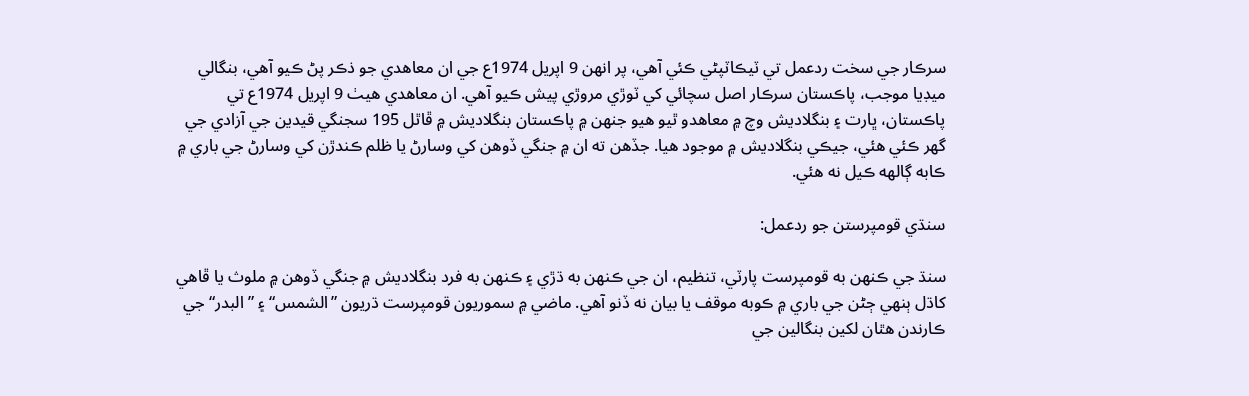سرڪار جي سخت ردعمل تي ٽيڪاٽپڻي ڪئي آهي، پر انهن 9 اپريل 1974ع جي ان معاهدي جو ذڪر پڻ ڪيو آهي، بنگالي ميڊيا موجب، پاڪستان سرڪار اصل سچائي کي ٽوڙي مروڙي پيش ڪيو آهي. ان معاهدي هيٺ 9 اپريل 1974ع تي پاڪستان، ڀارت ۽ بنگلاديش وچ ۾ معاهدو ٿيو هيو جنهن ۾ پاڪستان بنگلاديش ۾ ڦاٿل 195 سجنگي قيدين جي آزادي جي گهر ڪئي هئي، جيڪي بنگلاديش ۾ موجود هيا. جڏهن ته ان ۾ جنگي ڏوهن کي وسارڻ يا ظلم ڪندڙن کي وسارڻ جي باري ۾ ڪابه ڳالهه ڪيل نه هئي.

سنڌي قومپرستن جو ردعمل:

سنڌ جي ڪنهن به قومپرست پارٽي، تنظيم، ان جي ڪنهن به ڌڙي ۽ ڪنهن به فرد بنگلاديش ۾ جنگي ڏوهن ۾ ملوث يا ڦاهي کاڌل ٻنهي ڄڻن جي باري ۾ ڪوبه موقف يا بيان نه ڏنو آهي. ماضي ۾ سموريون قومپرست ڌريون ”الشمس“ ۽ ”البدر“ جي ڪارندن هٿان لکين بنگالين جي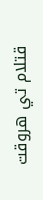قتلام تي هروقت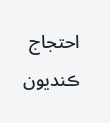احتجاج ڪنديون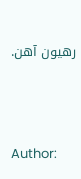رهيون آهن.





Author: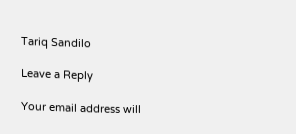Tariq Sandilo

Leave a Reply

Your email address will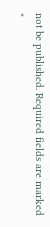not be published. Required fields are marked *